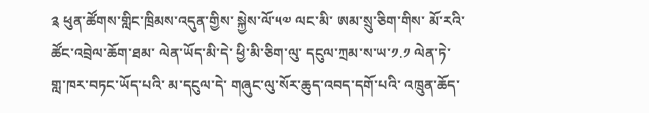༉ ཕུན་ཚོགས་གླིང་ཁྲིམས་འདུན་གྱིས་ སྐྱེས་ལོ་༥༧ ལང་མི་ ཨམ་སྲུ་ཅིག་གིས་ མོ་རའི་ཚོང་འབྲེལ་ཆོག་ཐམ་ ལེན་ཡོད་མི་དེ་ ཕྱི་མི་ཅིག་ལུ་ དངུལ་ཀྲམ་ས་ཡ་༡.༡ ལེན་ཏེ་ གླ་ཁར་བཏང་ཡོད་པའི་ མ་དངུལ་དེ་ གཞུང་ལུ་སོར་ཆུད་འབད་དགོ་པའི་ འཁྲུན་ཆོད་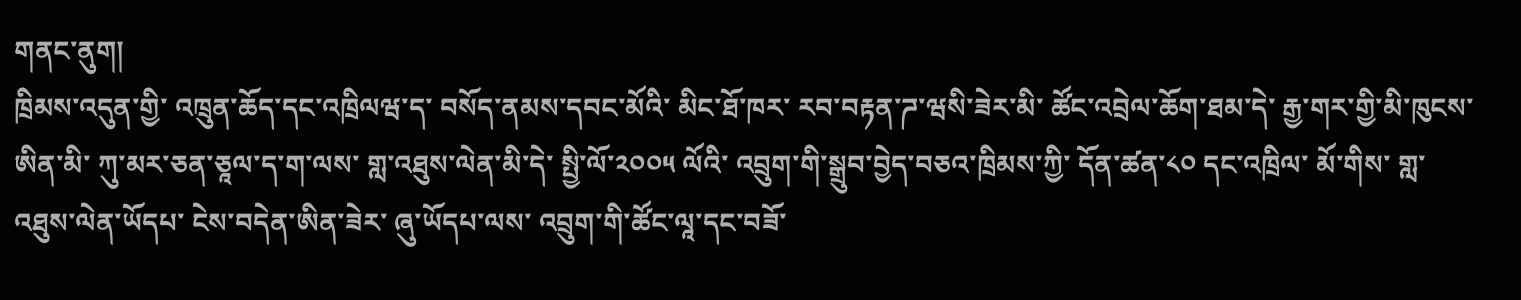གནང་ནུག།
ཁྲིམས་འདུན་གྱི་ འཁྲུན་ཆོད་དང་འཁྲིལཝ་ད་ བསོད་ནམས་དབང་མོའི་ མིང་ཐོ་ཁར་ རབ་བརྟན་ཌ་ཝསི་ཟེར་མི་ ཚོང་འབྲེལ་ཆོག་ཐམ་དེ་ རྒྱ་གར་གྱི་མི་ཁུངས་ཨིན་མི་ ཀུ་མར་ཅན་ཅཱལ་ད་ག་ལས་ གླ་འཐུས་ལེན་མི་དེ་ སྤྱི་ལོ་༢༠༠༥ ལོའི་ འབྲུག་གི་སྒྲུབ་བྱེད་བཅའ་ཁྲིམས་ཀྱི་ དོན་ཚན་༨༠ དང་འཁྲིལ་ མོ་གིས་ གླ་འཐུས་ལེན་ཡོདཔ་ ངེས་བདེན་ཨིན་ཟེར་ ཞུ་ཡོདཔ་ལས་ འབྲུག་གི་ཚོང་ལཱ་དང་བཟོ་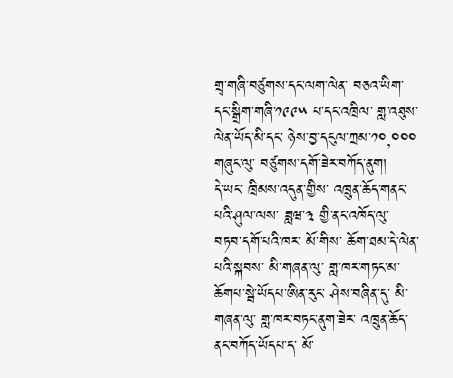གྲྭ་གཞི་བཙུགས་དང་ལག་ལེན་ བཅའ་ཡིག་དང་སྒྲིག་གཞི་༡༩༩༥ པ་དང་འཁྲིལ་ གླ་འཐུས་ལེན་ཡོད་མི་དང་ ཉེས་བྱ་དངུལ་ཀྲམ་༡༠,༠༠༠ གཞུང་ལུ་ བཙུགས་དགོ་ཟེར་བཀོད་ནུག།
དེ་ཡང་ ཁྲིམས་འདུན་གྱིས་ འཁྲུན་ཆོད་གནང་པའི་ཤུལ་ལས་ ཟླཝ་༣ གྱི་ནང་འཁོད་ལུ་ བཏབ་དགོ་པའི་ཁར་ མོ་གིས་ ཆོག་ཐམ་དེ་ལེན་པའི་སྐབས་ མི་གཞན་ལུ་ གླ་ཁར་གཏང་མ་ཆོགཔ་སྦེ་ཡོདཔ་ཨིན་རུང་ ཤེས་བཞིན་དུ་ མི་གཞན་ལུ་ གླ་ཁར་བཏང་ནུག་ཟེར་ འཁྲུན་ཆོད་ནང་བཀོད་ཡོདཔ་ད་ མོ་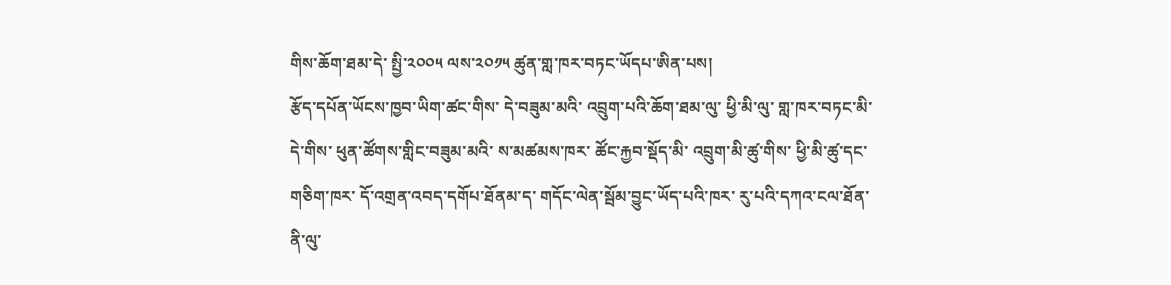གིས་ཆོག་ཐམ་དེ་ སྤྱི་༢༠༠༥ ལས་༢༠༡༥ ཚུན་གླ་ཁར་བཏང་ཡོདཔ་ཨིན་པས།
རྩོད་དཔོན་ཡོངས་ཁྱབ་ཡིག་ཚང་གིས་ དེ་བཟུམ་མའི་ འབྲུག་པའི་ཆོག་ཐམ་ལུ་ ཕྱི་མི་ལུ་ གླ་ཁར་བཏང་མི་དེ་གིས་ ཕུན་ཚོགས་གླིང་བཟུམ་མའི་ ས་མཚམས་ཁར་ ཚོང་རྐྱབ་སྡོད་མི་ འབྲུག་མི་ཚུ་གིས་ ཕྱི་མི་ཚུ་དང་གཅིག་ཁར་ དོ་འགྲན་འབད་དགོཔ་ཐོནམ་ད་ གདོང་ལེན་སྦོམ་བྱུང་ཡོད་པའི་ཁར་ རུ་པའི་དཀའ་ངལ་ཐོན་ནི་ལུ་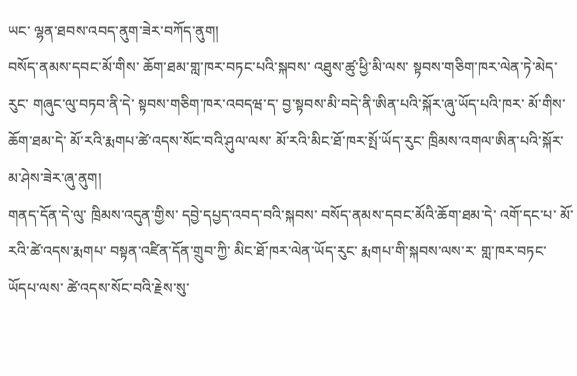ཡང་ ལྷན་ཐབས་འབད་ནུག་ཟེར་བཀོད་ནུག།
བསོད་ནམས་དབང་མོ་གིས་ ཆོག་ཐམ་གླ་ཁར་བཏང་པའི་སྐབས་ འཐུས་ཚུ་ཕྱི་མི་ལས་ སྟབས་གཅིག་ཁར་ལེན་ཏེ་མེད་རུང་ གཞུང་ལུ་བཏབ་ནི་དེ་ སྟབས་གཅིག་ཁར་འབདཝ་ད་ བྱ་སྟབས་མི་བདེ་ནི་ཨིན་པའི་སྐོར་ཞུ་ཡོད་པའི་ཁར་ མོ་གིས་ ཆོག་ཐམ་དེ་ མོ་རའི་རྨགཔ་ཚེ་འདས་སོང་བའི་ཤུལ་ལས་ མོ་རའི་མིང་ཐོ་ཁར་སྤོ་ཡོད་རུང་ ཁྲིམས་འགལ་ཨིན་པའི་སྐོར་ མ་ཤེས་ཟེར་ཞུ་ནུག།
གནད་དོན་དེ་ལུ་ ཁྲིམས་འདུན་གྱིས་ དབྱེ་དཔྱད་འབད་བའི་སྐབས་ བསོད་ནམས་དབང་མོའི་ཆོག་ཐམ་དེ་ འགོ་དང་པ་ མོ་རའི་ཚེ་འདས་རྨགཔ་ བསྟན་འཛིན་དོན་གྲུབ་ཀྱི་ མིང་ཐོ་ཁར་ལེན་ཡོད་རུང་ རྨགཔ་གི་སྐབས་ལས་ར་ གླ་ཁར་བཏང་ཡོདཔ་ལས་ ཚེ་འདས་སོང་བའི་རྗེས་སུ་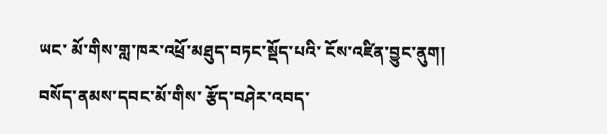ཡང་ མོ་གིས་གླ་ཁར་འཕྲོ་མཐུད་བཏང་སྡོད་པའི་ ངོས་འཛིན་བྱུང་ནུག།
བསོད་ནམས་དབང་མོ་གིས་ རྩོད་བཤེར་འབད་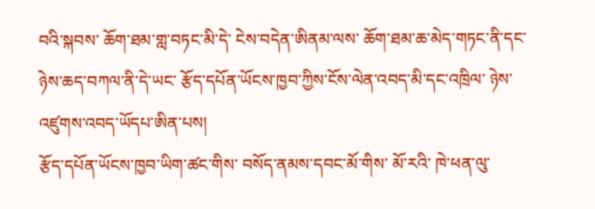བའི་སྐབས་ ཆོག་ཐམ་གླ་བཏང་མི་དེ་ ངེས་བདེན་ཨིནམ་ལས་ ཆོག་ཐམ་ཆ་མེད་གཏང་ནི་དང་ ཉེས་ཆད་བཀལ་ནི་དེ་ཡང་ རྩོད་དཔོན་ཡོངས་ཁྱབ་ཀྱིས་ངོས་ལེན་འབད་མི་དང་འཁྲིལ་ ཉེས་འཛུགས་འབད་ཡོདཔ་ཨིན་པས།
རྩོད་དཔོན་ཡོངས་ཁྱབ་ཡིག་ཚང་གིས་ བསོད་ནམས་དབང་མོ་གིས་ མོ་རའི་ ཁེ་ཕན་ལུ་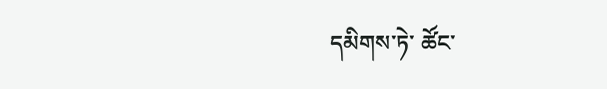དམིགས་ཏེ་ ཚོང་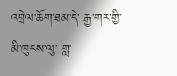འབྲེལ་ཆོག་ཐམ་དེ་ རྒྱ་གར་གྱི་མི་ཁུངས་ལུ་ གླ་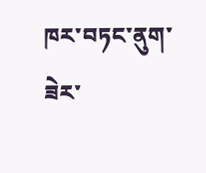ཁར་བཏང་ནུག་ཟེར་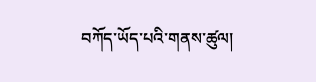བཀོད་ཡོད་པའི་གནས་ཚུལ།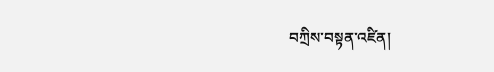བཀྲིས་བསྟན་འཛིན།